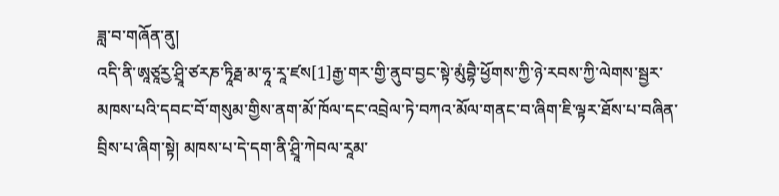ཟླ་བ་གཞོན་ནུ།
འདི་ནི་ཨཱཙཱརྱ་ཤྲཱི་ཙརཎ་ཏཱིརྠ་མ་ཧཱ་རཱ་ཛས[1]རྒྱ་གར་གྱི་ནུབ་བྱང་སྟེ་མུཾབྷཻ་ཕྱོགས་ཀྱི་ཉེ་རབས་ཀྱི་ལེགས་སྦྱར་མཁས་པའི་དབང་བོ་གསུམ་གྱིས་ནག་མོ་ཁོལ་དང་འབྲེལ་ཏེ་བཀའ་མོལ་གནང་བ་ཞིག་ཇི་ལྟར་ཐོས་པ་བཞིན་བྲིས་པ་ཞིག་སྟེ། མཁས་པ་དེ་དག་ནི་ཤྲཱི་ཀེབལ་རཱམ་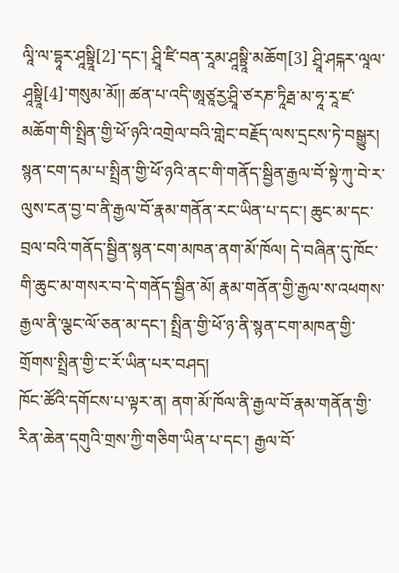ལཱི་ལ་དྷཱར་ཤཱསྟྲཱི[2]་དང་། ཤྲཱི་ཛི་བན་རཱམ་ཤཱསྟྲཱི་མཆོག[3] ཤྲཱི་ཤངྐར་ལཱལ་ཤཱསྟྲཱི[4]་གསུམ་མོ།། ཚན་པ་འདི་ཨཱཙཱརྱ་ཤྲཱི་ཙརཎ་ཏཱིརྠ་མ་ཧཱ་རཱ་ཛ་མཆོག་གི་སྤྲིན་གྱི་ཕོ་ཉའི་འགྲེལ་བའི་གླེང་བརྗོད་ལས་དྲངས་ཏེ་བསྒྱུར།
སྙན་ངག་དམ་པ་སྤྲིན་གྱི་ཕོ་ཉའི་ནང་གི་གནོད་སྦྱིན་རྒྱལ་བོ་སྟེ་ཀུ་བེ་ར་ལུས་ངན་བྱ་བ་ནི་རྒྱལ་བོ་རྣམ་གནོན་རང་ཡིན་པ་དང་། ཆུང་མ་དང་བྲལ་བའི་གནོད་སྦྱིན་སྙན་ངག་མཁན་ནག་མོ་ཁོལ། དེ་བཞིན་དུ་ཁོང་གི་ཆུང་མ་གསར་བ་དེ་གནོད་སྦྱིན་མོ། རྣམ་གནོན་གྱི་རྒྱལ་ས་འཕགས་རྒྱལ་ནི་ལྕང་ལོ་ཅན་མ་དང་། སྤྲིན་གྱི་ཕོ་ཉ་ནི་སྙན་ངག་མཁན་གྱི་གྲོགས་སྤྲིན་གྱི་ང་རོ་ཡིན་པར་བཤད།
ཁོང་ཚོའི་དགོངས་པ་ལྟར་ན། ནག་མོ་ཁོལ་ནི་རྒྱལ་བོ་རྣམ་གནོན་གྱི་རིན་ཆེན་དགུའི་གྲས་ཀྱི་གཅིག་ཡིན་པ་དང་། རྒྱལ་བོ་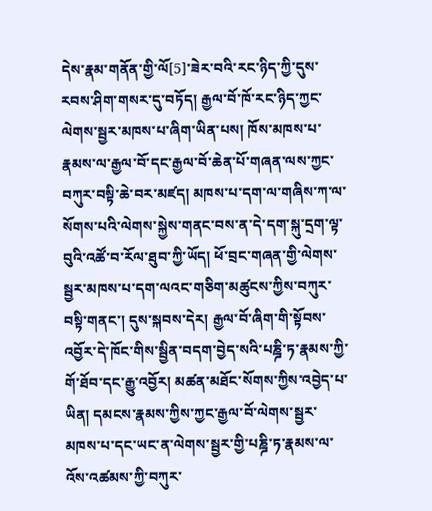དེས་རྣམ་གནོན་གྱི་ལོ[5]་ཟེར་བའི་རང་ཉིད་ཀྱི་དུས་རབས་ཤིག་གསར་དུ་བཏོད། རྒྱལ་བོ་ཁོ་རང་ཉིད་ཀྱང་ལེགས་སྦྱར་མཁས་པ་ཞིག་ཡིན་པས། ཁོས་མཁས་པ་རྣམས་ལ་རྒྱལ་བོ་དང་རྒྱལ་བོ་ཆེན་པོ་གཞན་ལས་ཀྱང་བཀུར་བསྟི་ཆེ་བར་མཛད། མཁས་པ་དག་ལ་གཞིས་ཀ་ལ་སོགས་པའི་ལེགས་སྐྱེས་གནང་བས་ན་དེ་དག་སྐུ་དྲག་ལྟ་བུའི་འཚོ་བ་རོལ་ཐུབ་ཀྱི་ཡོད། ཕོ་བྲང་གཞན་གྱི་ལེགས་སྦྱར་མཁས་པ་དག་ལའང་གཅིག་མཚུངས་ཀྱིས་བཀུར་བསྟི་གནང་། དུས་སྐབས་དེར། རྒྱལ་བོ་ཞིག་གི་སྟོབས་འབྱོར་དེ་ཁོང་གིས་སྦྱིན་བདག་བྱེད་སའི་པཎྜི་ཏ་རྣམས་ཀྱི་གོ་ཐོབ་དང་རྒྱུ་འབྱོར། མཚན་མཐོང་སོགས་ཀྱིས་འབྱེད་པ་ཡིན། དམངས་རྣམས་ཀྱིས་ཀྱང་རྒྱལ་བོ་ལེགས་སྦྱར་མཁས་པ་དང་ཡང་ན་ལེགས་སྦྱར་གྱི་པཎྜི་ཏ་རྣམས་ལ་འོས་འཚམས་ཀྱི་བཀུར་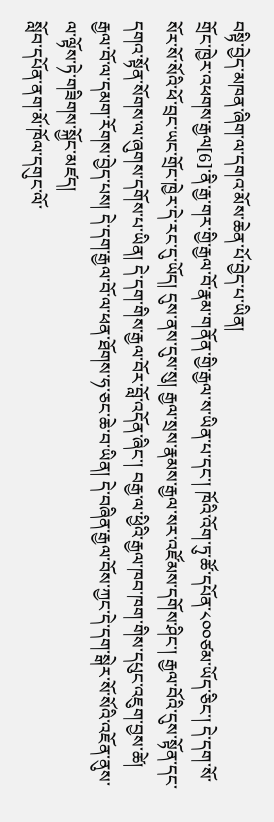བསྟི་བྱེད་མཁན་ཞིག་ལ་དགའ་མོས་ཆེན་པོ་བྱེད་པ་ཡིན།
གྲོང་ཁྱེར་འཕགས་རྒྱལ[6]་ནི་རྒྱ་གར་གྱི་རྒྱལ་བོ་རྣམ་གནོན་གྱི་རྒྱལ་ས་ཡིན་པ་དང་། ཁོའི་འོག་ཏུ་ཚོ་དཔོན་༨༠༠ཙམ་ཡོད་ཅིང་། དེ་དག་སོ་སོར་སོ་སོའི་ཕོ་བྲང་ཡང་གྲོང་ཁྱེར་དེ་རང་དུ་ཡོད། དུས་ནས་དུས་སུ། རྒྱལ་སྲས་རྣམས་རྒྱལ་སར་འཛོམས་དགོས་ཤིང་། རྒྱལ་བོའི་དུས་སྟོན་དང་དགའ་སྟོན་སོགས་ལ་ཞུགས་དགོས་པ་ཡིན། དེ་དག་གིས་རྒྱལ་བོར་བློ་འདོན་ཞིང་། བརྒྱ་ལ་ཕྱིའི་རྒྱལ་ཁབ་ཁག་གིས་དཔུང་འཇུག་བྱས་ཚེ། རྒྱལ་བོ་ལ་དམག་རོགས་བྱེད་པས། དེ་དག་རྒྱལ་བོ་ལ་ཕན་ཐོགས་ཧ་ཅང་ཆེ་བ་ཡིན། དེ་བཞིན་རྒྱལ་བོས་ཀྱང་དེ་དག་སྒེར་སོ་སོའི་འཇོན་ནུས་ལ་ལྟོས་ཏེ་གཟིགས་སྐྱོང་མཛད།
སློབ་དཔོན་ནག་མོ་ཁོལ་དགུང་ལོ་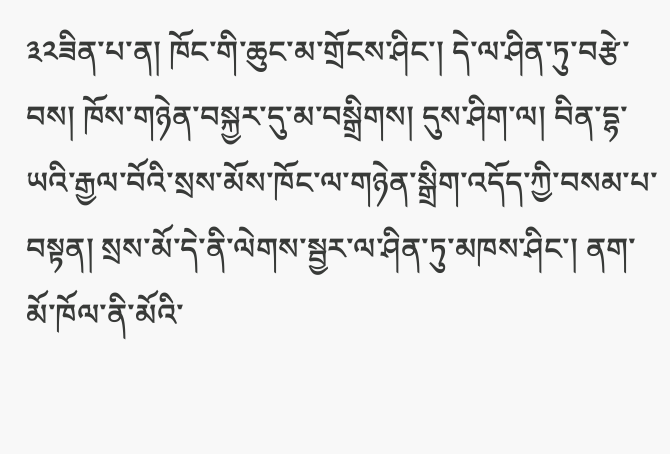༣༢ཟིན་པ་ན། ཁོང་གི་ཆུང་མ་གྲོངས་ཤིང་། དེ་ལ་ཤིན་ཏུ་བརྩེ་བས། ཁོས་གཉེན་བསྐྱར་དུ་མ་བསྒྲིགས། དུས་ཤིག་ལ། བིན་དྷ་ཡའི་རྒྱལ་བོའི་སྲས་མོས་ཁོང་ལ་གཉེན་སྒྲིག་འདོད་ཀྱི་བསམ་པ་བསྟན། སྲས་མོ་དེ་ནི་ལེགས་སྦྱར་ལ་ཤིན་ཏུ་མཁས་ཤིང་། ནག་མོ་ཁོལ་ནི་མོའི་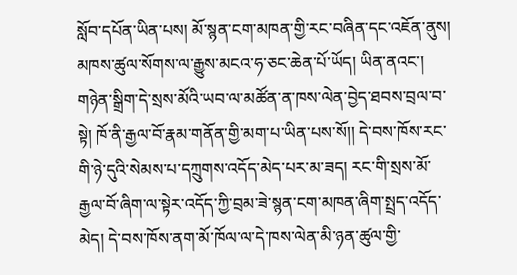སློབ་དཔོན་ཡིན་པས། མོ་སྙན་ངག་མཁན་གྱི་རང་བཞིན་དང་འཇོན་ནུས། མཁས་ཚུལ་སོགས་ལ་རྒྱུས་མངའ་ཧ་ཅང་ཆེན་པོ་ཡོད། ཡིན་ནའང་། གཉེན་སྒྲིག་དེ་སྲས་མོའི་ཡབ་ལ་མཚོན་ན་ཁས་ལེན་བྱེད་ཐབས་བྲལ་བ་སྟེ། ཁོ་ནི་རྒྱལ་བོ་རྣམ་གནོན་གྱི་མག་པ་ཡིན་པས་སོ།། དེ་བས་ཁོས་རང་གི་ཉེ་དུའི་སེམས་པ་དཀྲུགས་འདོད་མེད་པར་མ་ཟད། རང་གི་སྲས་མོ་རྒྱལ་བོ་ཞིག་ལ་སྟེར་འདོད་ཀྱི་བྲམ་ཟེ་སྙན་ངག་མཁན་ཞིག་སྤྲད་འདོད་མེད། དེ་བས་ཁོས་ནག་མོ་ཁོལ་ལ་དེ་ཁས་ལེན་མི་ཉན་ཚུལ་གྱི་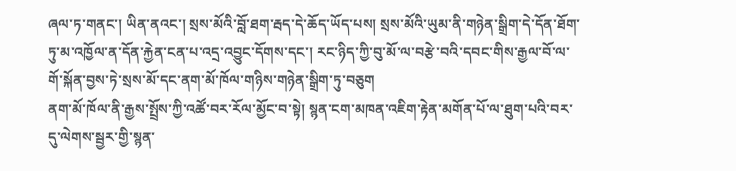ཞལ་ཏ་གནང་། ཡིན་ནའང་། སྲས་མོའི་བློ་ཐག་རྦད་དེ་ཆོད་ཡོད་པས། སྲས་མོའི་ཡུམ་ནི་གཉེན་སྒྲིག་དེ་དོན་ཐོག་ཏུ་མ་འཁྱོལ་ན་དོན་རྐྱེན་ངན་པ་འདྲ་འབྱུང་དོགས་དང་། རང་ཉིད་ཀྱི་བུ་མོ་ལ་བརྩེ་བའི་དབང་གིས་རྒྱལ་བོ་ལ་གོ་སྐོན་བྱས་ཏེ་སྲས་མོ་དང་ནག་མོ་ཁོལ་གཉིས་གཉེན་སྒྲིག་ཏུ་བཅུག
ནག་མོ་ཁོལ་ནི་རྒྱས་སྤྲོས་ཀྱི་འཚོ་བར་རོལ་མྱོང་བ་སྟེ། སྙན་ངག་མཁན་འཇིག་རྟེན་མགོན་པོ་ལ་ཐུག་པའི་བར་དུ་ལེགས་སྦྱར་གྱི་སྙན་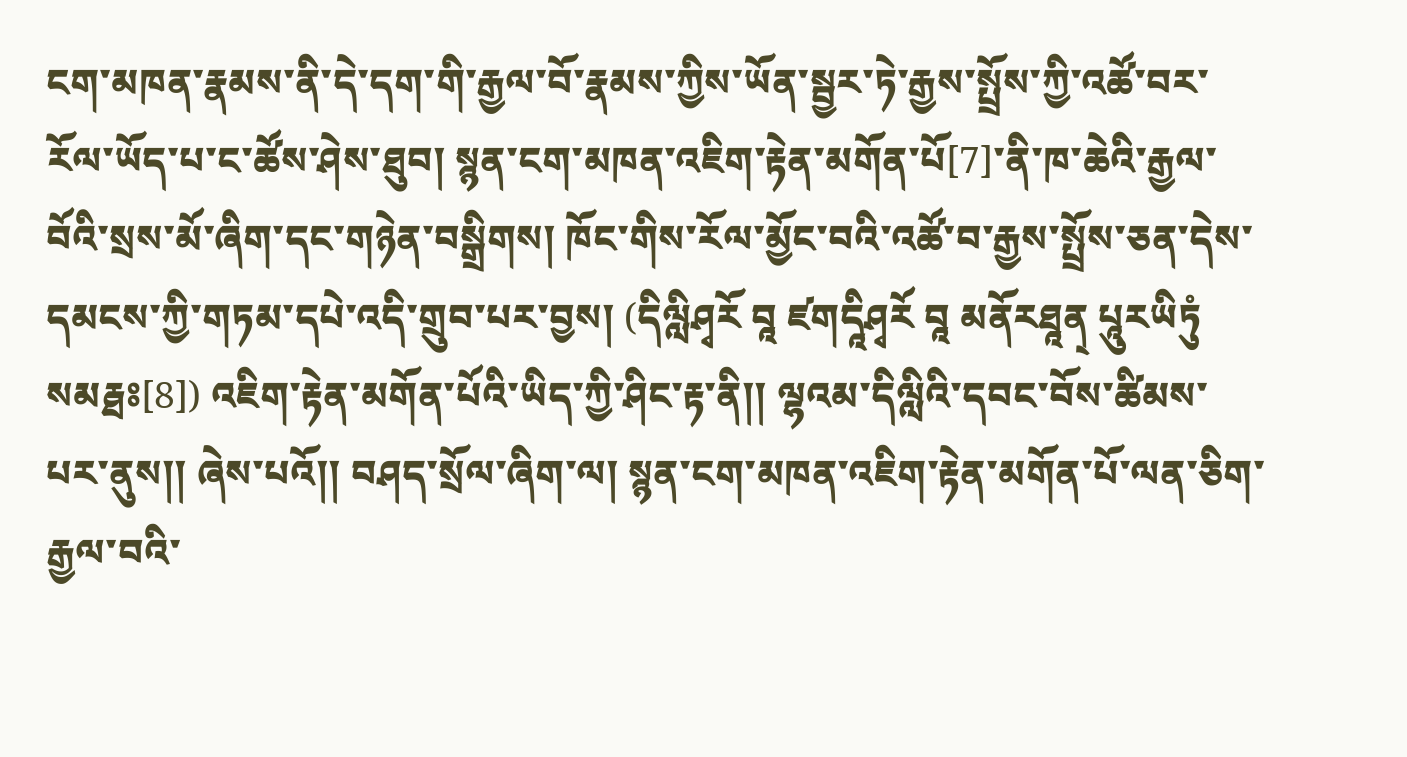ངག་མཁན་རྣམས་ནི་དེ་དག་གི་རྒྱལ་བོ་རྣམས་ཀྱིས་ཡོན་སྦྱར་ཏེ་རྒྱས་སྤྲོས་ཀྱི་འཚོ་བར་རོལ་ཡོད་པ་ང་ཚོས་ཤེས་ཐུབ། སྙན་ངག་མཁན་འཇིག་རྟེན་མགོན་པོ[7]་ནི་ཁ་ཆེའི་རྒྱལ་བོའི་སྲས་མོ་ཞིག་དང་གཉེན་བསྒྲིགས། ཁོང་གིས་རོལ་མྱོང་བའི་འཚོ་བ་རྒྱས་སྤྲོས་ཅན་དེས་དམངས་ཀྱི་གཏམ་དཔེ་འདི་གྲུབ་པར་བྱས། (དིལླིཤྭརོ བཱ ཛགདཱིཤྭརོ བཱ མནོརཐཱན྄ པཱུརཡིཏུཾ སམརྠཿ[8]) འཇིག་རྟེན་མགོན་པོའི་ཡིད་ཀྱི་ཤིང་རྟ་ནི།། ལྷའམ་དིལླིའི་དབང་བོས་ཚིམས་པར་ནུས།། ཞེས་པའོ།། བཤད་སྲོལ་ཞིག་ལ། སྙན་ངག་མཁན་འཇིག་རྟེན་མགོན་པོ་ལན་ཅིག་རྒྱལ་བའི་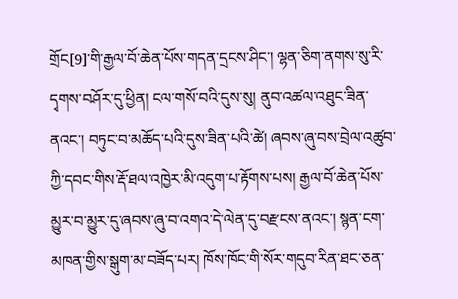གྲོང[9]་གི་རྒྱལ་བོ་ཆེན་པོས་གདན་དྲངས་ཤིང་། ལྷན་ཅིག་ནགས་སུ་རི་དྭགས་བཤོར་དུ་ཕྱིན། ངལ་གསོ་བའི་དུས་སུ། ནུབ་འཚལ་འཐུང་ཟིན་ནའང་། བཏུང་བ་མཆོད་པའི་དུས་ཟིན་པའི་ཚེ། ཞབས་ཞུ་བས་བྲེལ་འཚུབ་ཀྱི་དབང་གིས་རྡོ་ཐལ་འཁྱེར་མི་འདུག་པ་རྟོགས་པས། རྒྱལ་བོ་ཆེན་པོས་མྱུར་བ་མྱུར་དུ་ཞབས་ཞུ་བ་འགའ་དེ་ལེན་དུ་བརྫངས་ནའང་། སྙན་ངག་མཁན་གྱིས་སྒུག་མ་བཟོད་པར། ཁོས་ཁོང་གི་སོར་གདུབ་རིན་ཐང་ཅན་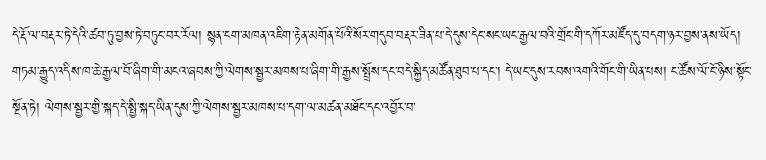དེ་རྡོ་ལ་བརྡར་ཏེ་དེའི་ཚབ་ཏུ་བྱས་ཏེ་བཏུང་བར་རོལ། སྙན་ངག་མཁན་འཇིག་རྟེན་མགོན་པོའི་སོར་གདུབ་བརྡར་ཟིན་པ་དེ་དུས་དེང་སང་ཡང་རྒྱལ་བའི་གྲོང་གི་དཀོར་མཛོད་དུ་བདག་ཉར་བྱས་ནས་ཡོད།
གཏམ་རྒྱུད་འདིས་ཁ་ཆེ་རྒྱལ་བོ་ཞིག་གི་མངའ་ཞབས་ཀྱི་ལེགས་སྦྱར་མཁས་པ་ཞིག་གི་རྒྱས་སྤྲོས་དང་བདེ་སྐྱིད་མཚོན་ཐུབ་པ་དང་། དེ་ཡང་དུས་རབས་འགའི་གོང་གི་ཡིན་པས། ང་ཚོས་ལོ་ངོ་ཉིས་སྟོང་སྔོན་ཏེ། ལེགས་སྦྱར་གྱི་སྐད་དེ་སྤྱི་སྐད་ཡིན་དུས་ཀྱི་ལེགས་སྦྱར་མཁས་པ་དག་ལ་མཚན་མཐོང་དང་འབྱོར་བ་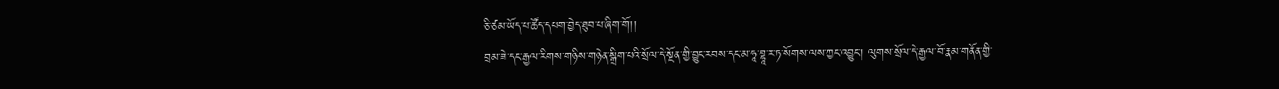ཅི་ཙམ་ཡོད་པ་ཚོད་དཔག་བྱེད་ཐུབ་པ་ཞིག་གོ།།
བྲམ་ཟེ་དང་རྒྱལ་རིགས་གཉིས་གཉེན་སྒྲིག་པའི་སྲོལ་དེ་སྔོན་གྱི་བྱུང་རབས་དང་མ་ཧཱ་བྷཱ་ར་ཏ་སོགས་ལས་ཀྱང་འབྱུང་། ལུགས་སྲོལ་དེ་རྒྱལ་བོ་རྣམ་གནོན་གྱི་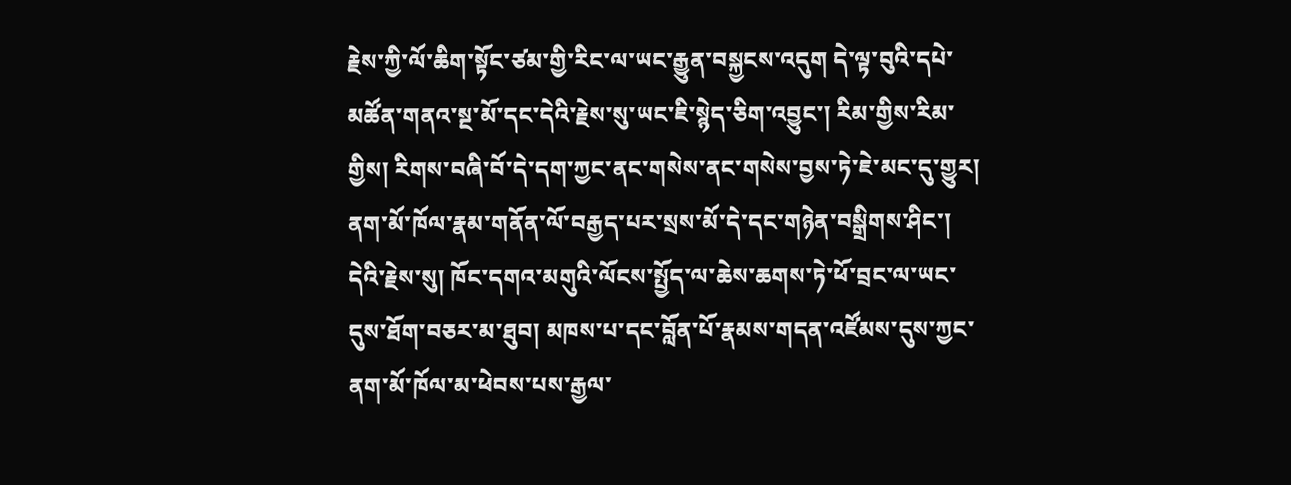རྗེས་ཀྱི་ལོ་ཆིག་སྟོང་ཙམ་གྱི་རིང་ལ་ཡང་རྒྱུན་བསྐྱངས་འདུག དེ་ལྟ་བུའི་དཔེ་མཚོན་གནའ་སྔ་མོ་དང་དེའི་རྗེས་སུ་ཡང་ཇི་སྙེད་ཅིག་འབྱུང་། རིམ་གྱིས་རིམ་གྱིས། རིགས་བཞི་བོ་དེ་དག་ཀྱང་ནང་གསེས་ནང་གསེས་བྱས་ཏེ་ཇེ་མང་དུ་གྱུར།
ནག་མོ་ཁོལ་རྣམ་གནོན་ལོ་བརྒྱད་པར་སྲས་མོ་དེ་དང་གཉེན་བསྒྲིགས་ཤིང་། དེའི་རྗེས་སུ། ཁོང་དགའ་མགུའི་ལོངས་སྤྱོད་ལ་ཆེས་ཆགས་ཏེ་ཕོ་བྲང་ལ་ཡང་དུས་ཐོག་བཅར་མ་ཐུབ། མཁས་པ་དང་བློན་པོ་རྣམས་གདན་འཛོམས་དུས་ཀྱང་ནག་མོ་ཁོལ་མ་ཕེབས་པས་རྒྱལ་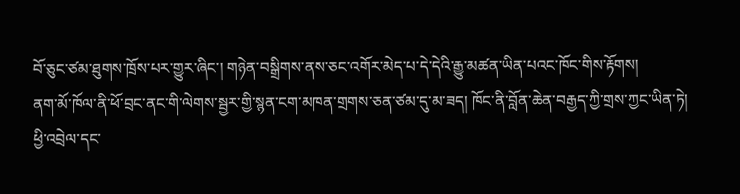བོ་ཅུང་ཙམ་ཐུགས་ཁྲོས་པར་གྱུར་ཞིང་། གཉེན་བསྒྲིགས་ནས་ཅང་འགོར་མེད་པ་དེ་དེའི་རྒྱུ་མཚན་ཡིན་པའང་ཁོང་གིས་རྟོགས།
ནག་མོ་ཁོལ་ནི་ཕོ་བྲང་ནང་གི་ལེགས་སྦྱར་གྱི་སྙན་ངག་མཁན་གྲགས་ཅན་ཙམ་དུ་མ་ཟད། ཁོང་ནི་བློན་ཆེན་བརྒྱད་ཀྱི་གྲས་ཀྱང་ཡིན་ཏེ། ཕྱི་འབྲེལ་དང་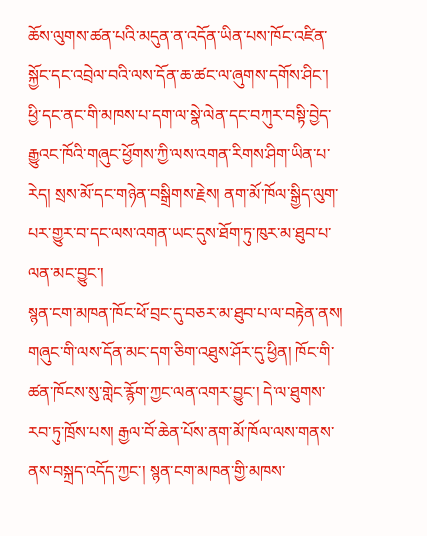ཆོས་ལུགས་ཚན་པའི་མདུན་ན་འདོན་ཡིན་པས་ཁོང་འཛིན་སྐྱོང་དང་འབྲེལ་བའི་ལས་དོན་ཆ་ཚང་ལ་ཞུགས་དགོས་ཤིང་། ཕྱི་དང་ནང་གི་མཁས་པ་དག་ལ་སྣེ་ལེན་དང་བཀུར་བསྟི་བྱེད་རྒྱུའང་ཁོའི་གཞུང་ཕྱོགས་ཀྱི་ལས་འགན་རིགས་ཤིག་ཡིན་པ་རེད། སྲས་མོ་དང་གཉེན་བསྒྲིགས་རྗེས། ནག་མོ་ཁོལ་སྒྱིད་ལུག་པར་གྱུར་བ་དང་ལས་འགན་ཡང་དུས་ཐོག་ཏུ་ཁུར་མ་ཐུབ་པ་ལན་མང་བྱུང་།
སྙན་ངག་མཁན་ཁོང་ཕོ་བྲང་དུ་བཅར་མ་ཐུབ་པ་ལ་བརྟེན་ནས། གཞུང་གི་ལས་དོན་མང་དག་ཅིག་འཐུས་ཤོར་དུ་ཕྱིན། ཁོང་གི་ཚན་ཁོངས་སུ་གླེང་རྙོག་ཀྱང་ལན་འགར་བྱུང་། དེ་ལ་ཐུགས་རབ་ཏུ་ཁྲོས་པས། རྒྱལ་བོ་ཆེན་པོས་ནག་མོ་ཁོལ་ལས་གནས་ནས་བསྐྲད་འདོད་ཀྱང་། སྙན་ངག་མཁན་གྱི་མཁས་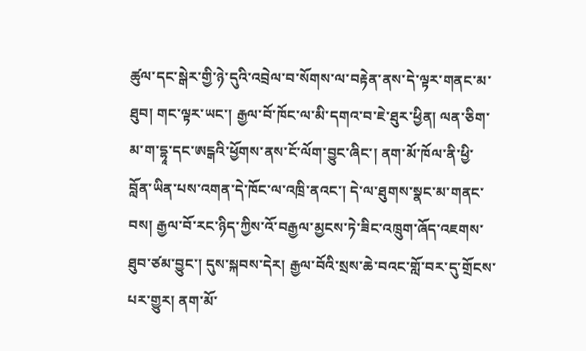ཚུལ་དང་སྒེར་གྱི་ཉེ་དུའི་འབྲེལ་བ་སོགས་ལ་བརྟེན་ནས་དེ་ལྟར་གནང་མ་ཐུབ། གང་ལྟར་ཡང་། རྒྱལ་བོ་ཁོང་ལ་མི་དགའ་བ་ཇེ་ཐུར་ཕྱིན། ལན་ཅིག་མ་ག་དྷཱ་དང་ཨངྒའི་ཕྱོགས་ནས་ངོ་ལོག་བྱུང་ཞིང་། ནག་མོ་ཁོལ་ནི་ཕྱི་བློན་ཡིན་པས་འགན་དེ་ཁོང་ལ་འཁྲི་ནའང་། དེ་ལ་ཐུགས་སྣང་མ་གནང་བས། རྒྱལ་བོ་རང་ཉིད་ཀྱིས་འོ་བརྒྱལ་མྱངས་ཏེ་ཟིང་འཁྲུག་ཞོད་འཇགས་ཐུབ་ཙམ་བྱུང་། དུས་སྐབས་དེར། རྒྱལ་བོའི་སྲས་ཆེ་བའང་གློ་བར་དུ་གྲོངས་པར་གྱུར། ནག་མོ་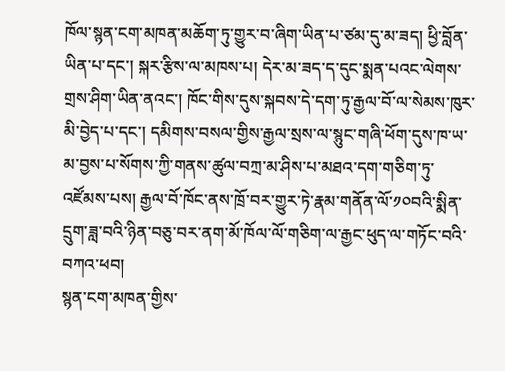ཁོལ་སྙན་ངག་མཁན་མཆོག་ཏུ་གྱུར་བ་ཞིག་ཡིན་པ་ཙམ་དུ་མ་ཟད། ཕྱི་བློན་ཡིན་པ་དང་། སྐར་རྩིས་ལ་མཁས་པ། དེར་མ་ཟད་ད་དུང་སྨན་པའང་ལེགས་གྲས་ཤིག་ཡིན་ནའང་། ཁོང་གིས་དུས་སྐབས་དེ་དག་ཏུ་རྒྱལ་བོ་ལ་སེམས་ཁུར་མི་བྱེད་པ་དང་། དམིགས་བསལ་གྱིས་རྒྱལ་སྲས་ལ་སྙུང་གཞི་ཕོག་དུས་ཁ་ཡ་མ་བྱས་པ་སོགས་ཀྱི་གནས་ཚུལ་བཀྲ་མ་ཤིས་པ་མཐའ་དག་གཅིག་ཏུ་འཛོམས་པས། རྒྱལ་བོ་ཁོང་ནས་ཁྲོ་བར་གྱུར་ཏེ་རྣམ་གནོན་ལོ་༡༠བའི་སྨིན་དྲུག་ཟླ་བའི་ཉིན་བཅུ་བར་ནག་མོ་ཁོལ་ལོ་གཅིག་ལ་རྒྱང་ཕུད་ལ་གཏོང་བའི་བཀའ་ཕབ།
སྙན་ངག་མཁན་གྱིས་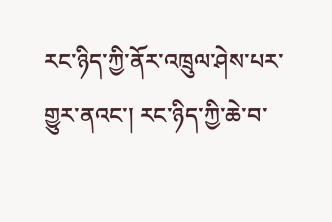རང་ཉིད་ཀྱི་ནོར་འཁྲུལ་ཤེས་པར་གྱུར་ནའང་། རང་ཉིད་ཀྱི་ཆེ་བ་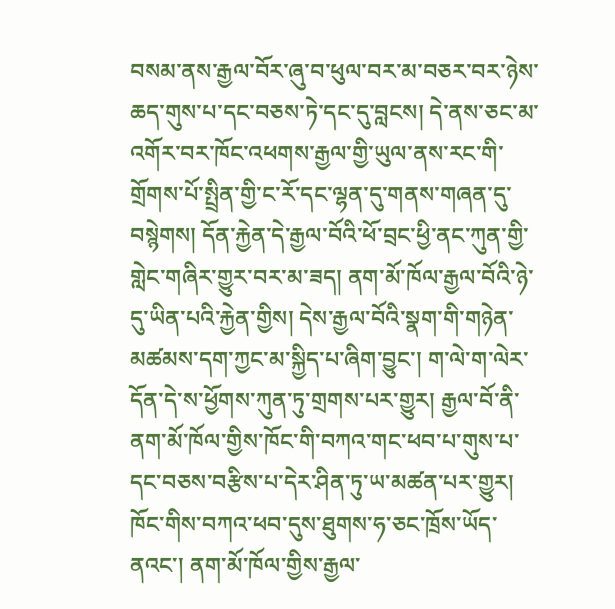བསམ་ནས་རྒྱལ་བོར་ཞུ་བ་ཕུལ་བར་མ་བཅར་བར་ཉེས་ཆད་གུས་པ་དང་བཅས་ཏེ་དང་དུ་བླངས། དེ་ནས་ཅང་མ་འགོར་བར་ཁོང་འཕགས་རྒྱལ་གྱི་ཡུལ་ནས་རང་གི་གྲོགས་པོ་སྤྲིན་གྱི་ང་རོ་དང་ལྷན་དུ་གནས་གཞན་དུ་བསྙེགས། དོན་རྐྱེན་དེ་རྒྱལ་བོའི་ཕོ་བྲང་ཕྱི་ནང་ཀུན་གྱི་གླེང་གཞིར་གྱུར་བར་མ་ཟད། ནག་མོ་ཁོལ་རྒྱལ་བོའི་ཉེ་དུ་ཡིན་པའི་རྐྱེན་གྱིས། དེས་རྒྱལ་བོའི་སྣག་གི་གཉེན་མཚམས་དག་ཀྱང་མ་སྐྱིད་པ་ཞིག་བྱུང་། ག་ལེ་ག་ལེར་དོན་དེ་ས་ཕྱོགས་ཀུན་ཏུ་གྲགས་པར་གྱུར། རྒྱལ་བོ་ནི་ནག་མོ་ཁོལ་གྱིས་ཁོང་གི་བཀའ་གང་ཕབ་པ་གུས་པ་དང་བཅས་བརྩིས་པ་དེར་ཤིན་ཏུ་ཡ་མཚན་པར་གྱུར། ཁོང་གིས་བཀའ་ཕབ་དུས་ཐུགས་ཧ་ཅང་ཁྲོས་ཡོད་ནའང་། ནག་མོ་ཁོལ་གྱིས་རྒྱལ་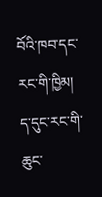བོའི་ཁབ་དང་རང་གི་ཁྱིམ། ད་དུང་རང་གི་ཆུང་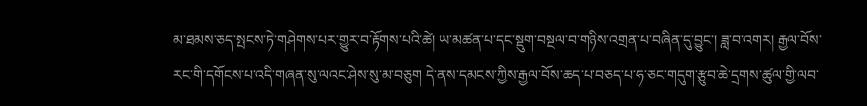མ་ཐམས་ཅད་སྤངས་ཏེ་གཤེགས་པར་གྱུར་བ་རྟོགས་པའི་ཚེ། ཡ་མཚན་པ་དང་སྡུག་བསྔལ་བ་གཉིས་འགྲན་པ་བཞིན་དུ་བྱུང་། ཟླ་བ་འགར། རྒྱལ་བོས་རང་གི་དགོངས་པ་འདི་གཞན་སུ་ལའང་ཤེས་སུ་མ་བཅུག དེ་ནས་དམངས་ཀྱིས་རྒྱལ་བོས་ཆད་པ་བཅད་པ་ཧ་ཅང་གདུག་རྩུབ་ཆེ་དྲགས་ཚུལ་གྱི་ལབ་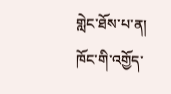གླེང་ཐོས་པ་ན། ཁོང་གི་འགྱོད་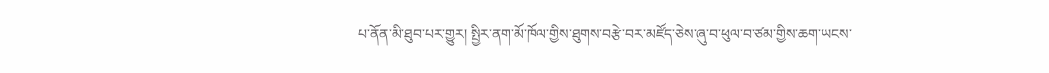པ་ནོན་མི་ཐུབ་པར་གྱུར། སྤྱིར་ནག་མོ་ཁོལ་གྱིས་ཐུགས་བརྩེ་བར་མཛོད་ཅེས་ཞུ་བ་ཕུལ་བ་ཙམ་གྱིས་ཆག་ཡངས་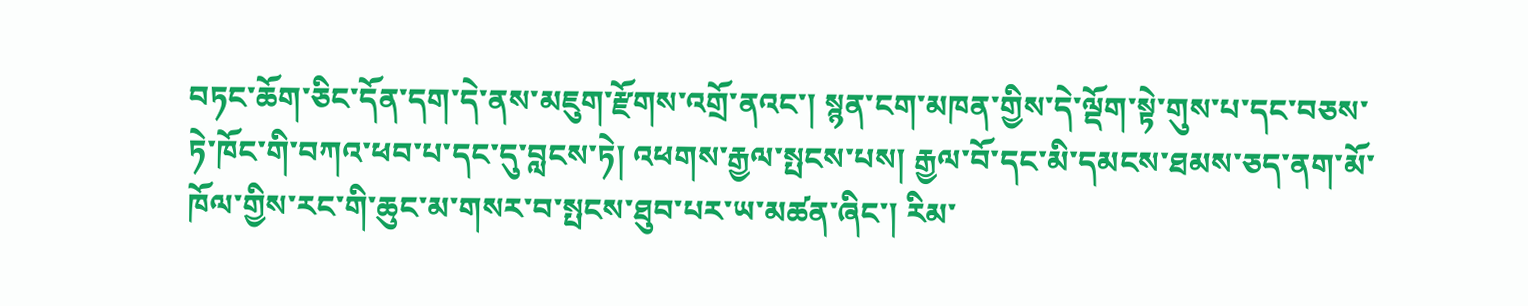བཏང་ཆོག་ཅིང་དོན་དག་དེ་ནས་མཇུག་རྫོགས་འགྲོ་ནའང་། སྙན་ངག་མཁན་གྱིས་དེ་ལྡོག་སྟེ་གུས་པ་དང་བཅས་ཏེ་ཁོང་གི་བཀའ་ཕབ་པ་དང་དུ་བླངས་ཏེ། འཕགས་རྒྱལ་སྤངས་པས། རྒྱལ་བོ་དང་མི་དམངས་ཐམས་ཅད་ནག་མོ་ཁོལ་གྱིས་རང་གི་ཆུང་མ་གསར་བ་སྤངས་ཐུབ་པར་ཡ་མཚན་ཞིང་། རིམ་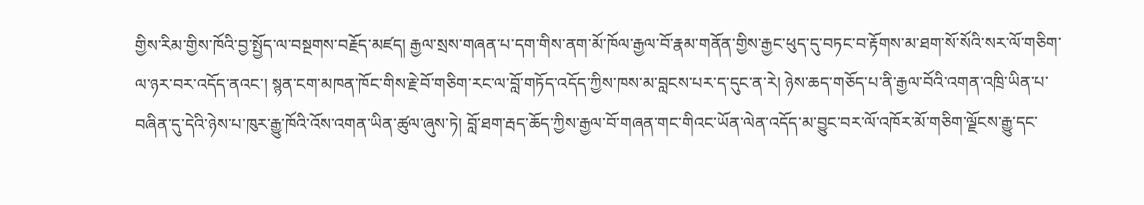གྱིས་རིམ་གྱིས་ཁོའི་བྱ་སྤྱོད་ལ་བསྔགས་བརྗོད་མཛད། རྒྱལ་སྲས་གཞན་པ་དག་གིས་ནག་མོ་ཁོལ་རྒྱལ་བོ་རྣམ་གནོན་གྱིས་རྒྱང་ཕུད་དུ་བཏང་བ་རྟོགས་མ་ཐག་སོ་སོའི་སར་ལོ་གཅིག་ལ་ཉར་བར་འདོད་ནའང་། སྙན་ངག་མཁན་ཁོང་གིས་རྗེ་བོ་གཅིག་རང་ལ་བློ་གཏོད་འདོད་ཀྱིས་ཁས་མ་བླངས་པར་ད་དུང་ན་རེ། ཉེས་ཆད་གཅོད་པ་ནི་རྒྱལ་བོའི་འགན་འཁྲི་ཡིན་པ་བཞིན་དུ་དེའི་ཉེས་པ་ཁུར་རྒྱུ་ཁོའི་འོས་འགན་ཡིན་ཚུལ་ཞུས་ཏེ། བློ་ཐག་རྦད་ཆོད་ཀྱིས་རྒྱལ་བོ་གཞན་གང་གིའང་ཡོན་ལེན་འདོད་མ་བྱུང་བར་ལོ་འཁོར་མོ་གཅིག་ལྗོངས་རྒྱུ་དང་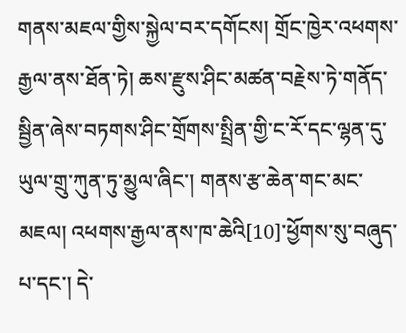གནས་མཇལ་གྱིས་སྐྱེལ་བར་དགོངས། གྲོང་ཁྱེར་འཕགས་རྒྱལ་ནས་ཐོན་ཏེ། ཆས་རྫུས་ཤིང་མཚན་བརྗེས་ཏེ་གནོད་སྦྱིན་ཞེས་བཏགས་ཤིང་གྲོགས་སྤྲིན་གྱི་ང་རོ་དང་ལྷན་དུ་ཡུལ་གྲུ་ཀུན་ཏུ་མྱུལ་ཞིང་། གནས་རྩ་ཆེན་གང་མང་མཇལ། འཕགས་རྒྱལ་ནས་ཁ་ཆེའི[10]་ཕྱོགས་སུ་བཞུད་པ་དང་། དེ་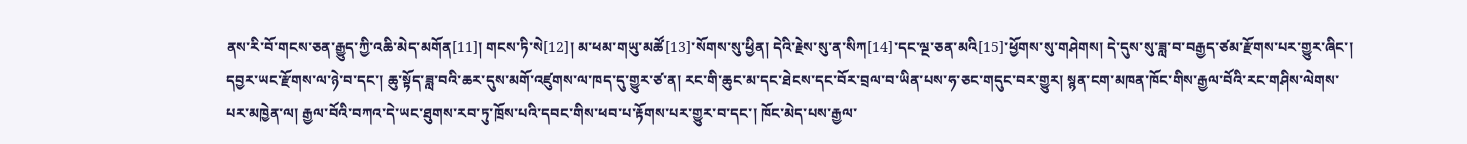ནས་རི་བོ་གངས་ཅན་རྒྱུད་ཀྱི་འཆི་མེད་མགོན[11]། གངས་ཏི་སེ[12]། མ་ཕམ་གཡུ་མཚོ[13]་སོགས་སུ་ཕྱིན། དེའི་རྗེས་སུ་ན་སིཀ[14]་དང་ལྔ་ཅན་མའི[15]་ཕྱོགས་སུ་གཤེགས། དེ་དུས་སུ་ཟླ་བ་བརྒྱད་ཙམ་རྫོགས་པར་གྱུར་ཞིང་། དབྱར་ཡང་རྫོགས་ལ་ཉེ་བ་དང་། ཆུ་སྟོད་ཟླ་བའི་ཆར་དུས་མགོ་འཛུགས་ལ་ཁད་དུ་གྱུར་ཙ་ན། རང་གི་ཆུང་མ་དང་ཐེངས་དང་བོར་བྲལ་བ་ཡིན་པས་ཧ་ཅང་གདུང་བར་གྱུར། སྙན་ངག་མཁན་ཁོང་གིས་རྒྱལ་བོའི་རང་གཤིས་ལེགས་པར་མཁྱེན་ལ། རྒྱལ་བོའི་བཀའ་དེ་ཡང་ཐུགས་རབ་ཏུ་ཁྲོས་པའི་དབང་གིས་ཕབ་པ་རྟོགས་པར་གྱུར་བ་དང་། ཁོང་མེད་པས་རྒྱལ་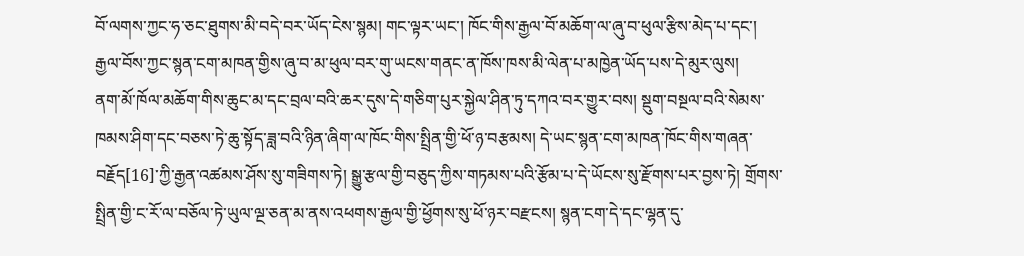བོ་ལགས་ཀྱང་ཧ་ཅང་ཐུགས་མི་བདེ་བར་ཡོད་ངེས་སྙམ། གང་ལྟར་ཡང་། ཁོང་གིས་རྒྱལ་བོ་མཆོག་ལ་ཞུ་བ་ཕུལ་རྩིས་མེད་པ་དང་། རྒྱལ་བོས་ཀྱང་སྙན་ངག་མཁན་གྱིས་ཞུ་བ་མ་ཕུལ་བར་གུ་ཡངས་གནང་ན་ཁོས་ཁས་མི་ལེན་པ་མཁྱེན་ཡོད་པས་དེ་མུར་ལུས།
ནག་མོ་ཁོལ་མཆོག་གིས་ཆུང་མ་དང་བྲལ་བའི་ཆར་དུས་དེ་གཅིག་པུར་སྐྱེལ་ཤིན་ཏུ་དཀའ་བར་གྱུར་བས། སྡུག་བསྔལ་བའི་སེམས་ཁམས་ཤིག་དང་བཅས་ཏེ་ཆུ་སྟོད་ཟླ་བའི་ཉིན་ཞིག་ལ་ཁོང་གིས་སྤྲིན་གྱི་ཕོ་ཉ་བརྩམས། དེ་ཡང་སྙན་ངག་མཁན་ཁོང་གིས་གཞན་བརྗོད[16]་ཀྱི་རྒྱན་འཚམས་ཤོས་སུ་གཟིགས་ཏེ། སྒྱུ་རྩལ་གྱི་བཅུད་ཀྱིས་གཏམས་པའི་རྩོམ་པ་དེ་ཡོངས་སུ་རྫོགས་པར་བྱས་ཏེ། གྲོགས་སྤྲིན་གྱི་ང་རོ་ལ་བཅོལ་ཏེ་ཡུལ་ལྔ་ཅན་མ་ནས་འཕགས་རྒྱལ་གྱི་ཕྱོགས་སུ་ཕོ་ཉར་བརྫངས། སྙན་ངག་དེ་དང་ལྷན་དུ་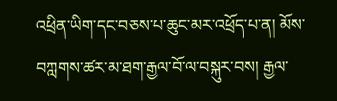འཕྲིན་ཡིག་དང་བཅས་པ་ཆུང་མར་འཕྲོད་པ་ན། མོས་བཀླགས་ཚར་མ་ཐག་རྒྱལ་བོ་ལ་བསྐུར་བས། རྒྱལ་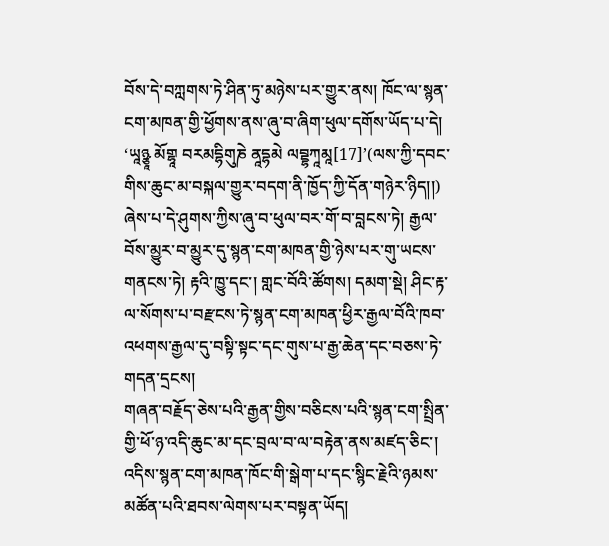བོས་དེ་བཀླགས་ཏེ་ཤིན་ཏུ་མཉེས་པར་གྱུར་ནས། ཁོང་ལ་སྙན་ངག་མཁན་གྱི་ཕྱོགས་ནས་ཞུ་བ་ཞིག་ཕུལ་དགོས་ཡོད་པ་དེ། ‘ཡཱཉྩཱ མོགྷཱ བརམདྷིགུཎེ ནཱདྷམེ ལབྡྷཀཱམཱ[17]’(ལས་ཀྱི་དབང་གིས་ཆུང་མ་བསྐལ་གྱུར་བདག་ནི་ཁྱོད་ཀྱི་དོན་གཉེར་ཉིད།།) ཞེས་པ་དེ་ཤུགས་ཀྱིས་ཞུ་བ་ཕུལ་བར་གོ་བ་བླངས་ཏེ། རྒྱལ་བོས་མྱུར་བ་མྱུར་དུ་སྙན་ངག་མཁན་གྱི་ཉེས་པར་གུ་ཡངས་གནངས་ཏེ། རྟའི་ཁྱུ་དང་། གླང་བོའི་ཚོགས། དམག་སྡེ། ཤིང་རྟ་ལ་སོགས་པ་བརྫངས་ཏེ་སྙན་ངག་མཁན་ཕྱིར་རྒྱལ་བོའི་ཁབ་འཕགས་རྒྱལ་དུ་བསྟི་སྟང་དང་གུས་པ་རྒྱ་ཆེན་དང་བཅས་ཏེ་གདན་དྲངས།
གཞན་བརྗོད་ཅེས་པའི་རྒྱན་གྱིས་བཅིངས་པའི་སྙན་ངག་སྤྲིན་གྱི་ཕོ་ཉ་འདི་ཆུང་མ་དང་བྲལ་བ་ལ་བརྟེན་ནས་མཛད་ཅིང་། འདིས་སྙན་ངག་མཁན་ཁོང་གི་སྒེག་པ་དང་སྙིང་རྗེའི་ཉམས་མཚོན་པའི་ཐབས་ལེགས་པར་བསྟན་ཡོད།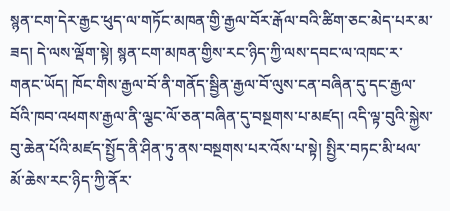སྙན་ངག་དེར་རྒྱང་ཕུད་ལ་གཏོང་མཁན་གྱི་རྒྱལ་བོར་རྒོལ་བའི་ཚིག་ཅང་མེད་པར་མ་ཟད། དེ་ལས་ལྡོག་སྟེ། སྙན་ངག་མཁན་གྱིས་རང་ཉིད་ཀྱི་ལས་དབང་ལ་འཁང་ར་གནང་ཡོད། ཁོང་གིས་རྒྱལ་བོ་ནི་གནོད་སྦྱིན་རྒྱལ་བོ་ལུས་ངན་བཞིན་དུ་དང་རྒྱལ་བོའི་ཁབ་འཕགས་རྒྱལ་ནི་ལྕང་ལོ་ཅན་བཞིན་དུ་བསྔགས་པ་མཛད། འདི་ལྟ་བུའི་སྐྱེས་བུ་ཆེན་པོའི་མཛད་སྤྱོད་ནི་ཤིན་ཏུ་ནས་བསྔགས་པར་འོས་པ་སྟེ། སྤྱིར་བཏང་མི་ཕལ་མོ་ཆེས་རང་ཉིད་ཀྱི་ནོར་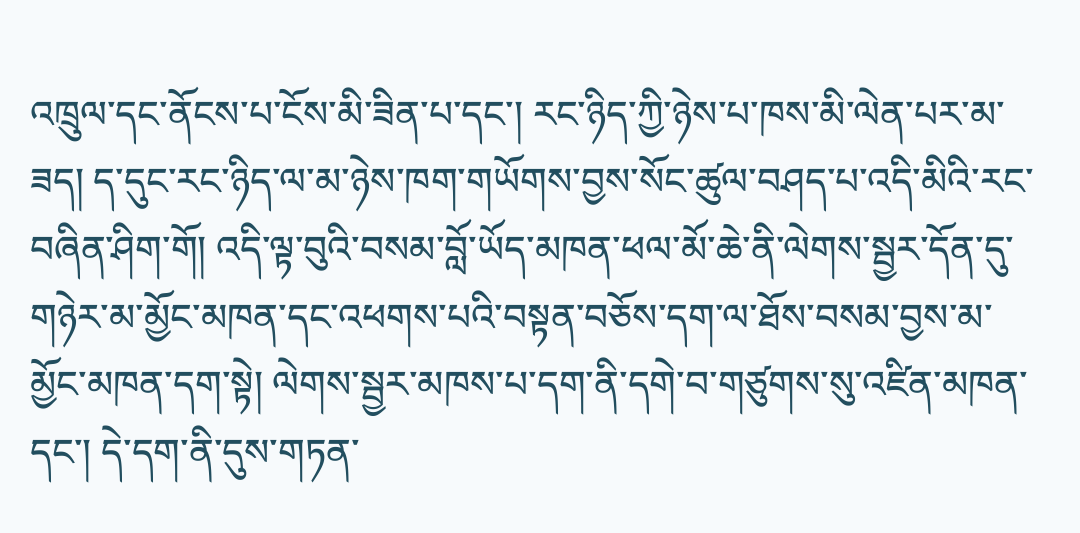འཁྲུལ་དང་ནོངས་པ་ངོས་མི་ཟིན་པ་དང་། རང་ཉིད་ཀྱི་ཉེས་པ་ཁས་མི་ལེན་པར་མ་ཟད། ད་དུང་རང་ཉིད་ལ་མ་ཉེས་ཁག་གཡོགས་བྱས་སོང་ཚུལ་བཤད་པ་འདི་མིའི་རང་བཞིན་ཤིག་གོ། འདི་ལྟ་བུའི་བསམ་བློ་ཡོད་མཁན་ཕལ་མོ་ཆེ་ནི་ལེགས་སྦྱར་དོན་དུ་གཉེར་མ་མྱོང་མཁན་དང་འཕགས་པའི་བསྟན་བཅོས་དག་ལ་ཐོས་བསམ་བྱས་མ་མྱོང་མཁན་དག་སྟེ། ལེགས་སྦྱར་མཁས་པ་དག་ནི་དགེ་བ་གཙུགས་སུ་འཛིན་མཁན་དང་། དེ་དག་ནི་དུས་གཏན་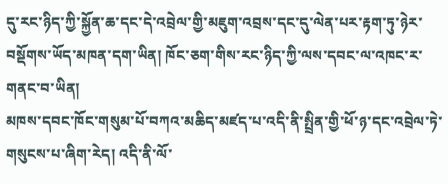དུ་རང་ཉིད་ཀྱི་སྐྱོན་ཆ་དང་དེ་འབྲེལ་གྱི་མཇུག་འབྲས་དང་དུ་ལེན་པར་རྟག་ཏུ་ཉེར་བསྡོགས་ཡོད་མཁན་དག་ཡིན། ཁོང་ཅག་གིས་རང་ཉིད་ཀྱི་ལས་དབང་ལ་འཁང་ར་གནང་བ་ཡིན།
མཁས་དབང་ཁོང་གསུམ་པོ་བཀའ་མཆིད་མཛད་པ་འདི་ནི་སྤྲིན་གྱི་ཕོ་ཉ་དང་འབྲེལ་ཏེ་གསུངས་པ་ཞིག་རེད། འདི་ནི་ལོ་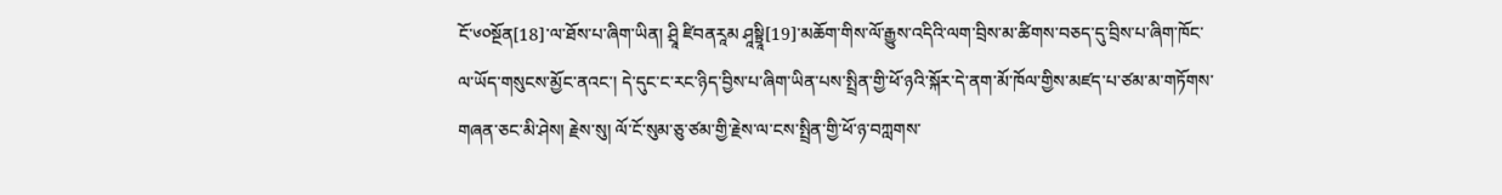ངོ་༦༠སྔོན[18]་ལ་ཐོས་པ་ཞིག་ཡིན། ཤྲཱི ཛིབནརཱམ ཤཱསྟྲཱི[19]་མཆོག་གིས་ལོ་རྒྱུས་འདིའི་ལག་བྲིས་མ་ཚིགས་བཅད་དུ་བྲིས་པ་ཞིག་ཁོང་ལ་ཡོད་གསུངས་མྱོང་ནའང་། དེ་དུང་ང་རང་ཉིད་བྱིས་པ་ཞིག་ཡིན་པས་སྤྲིན་གྱི་ཕོ་ཉའི་སྐོར་དེ་ནག་མོ་ཁོལ་གྱིས་མཛད་པ་ཙམ་མ་གཏོགས་གཞན་ཅང་མི་ཤེས། རྗེས་སུ། ལོ་ངོ་སུམ་ཅུ་ཙམ་གྱི་རྗེས་ལ་ངས་སྤྲིན་གྱི་ཕོ་ཉ་བཀླགས་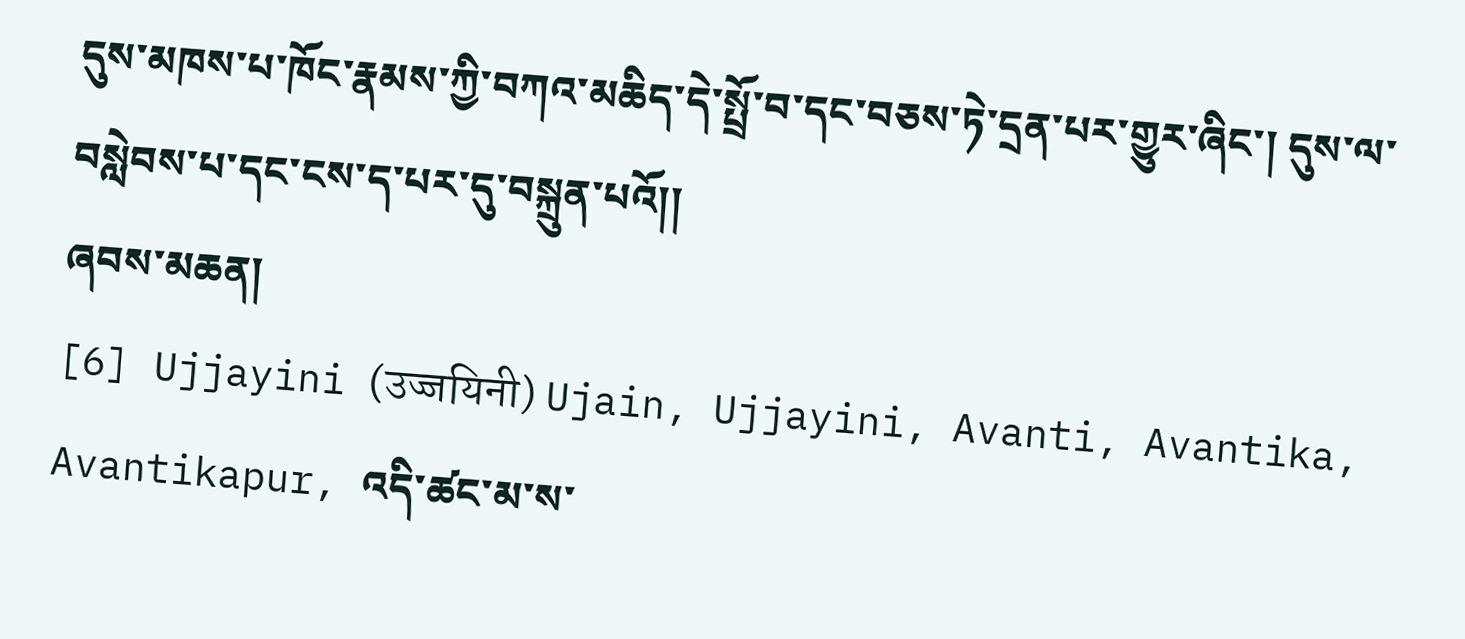དུས་མཁས་པ་ཁོང་རྣམས་ཀྱི་བཀའ་མཆིད་དེ་སྤྲོ་བ་དང་བཅས་ཏེ་དྲན་པར་གྱུར་ཞིང་། དུས་ལ་བསླེབས་པ་དང་ངས་ད་པར་དུ་བསྐྲུན་པའོ།།
ཞབས་མཆན།
[6] Ujjayini (उज्जयिनी) Ujain, Ujjayini, Avanti, Avantika, Avantikapur, འདི་ཚང་མ་ས་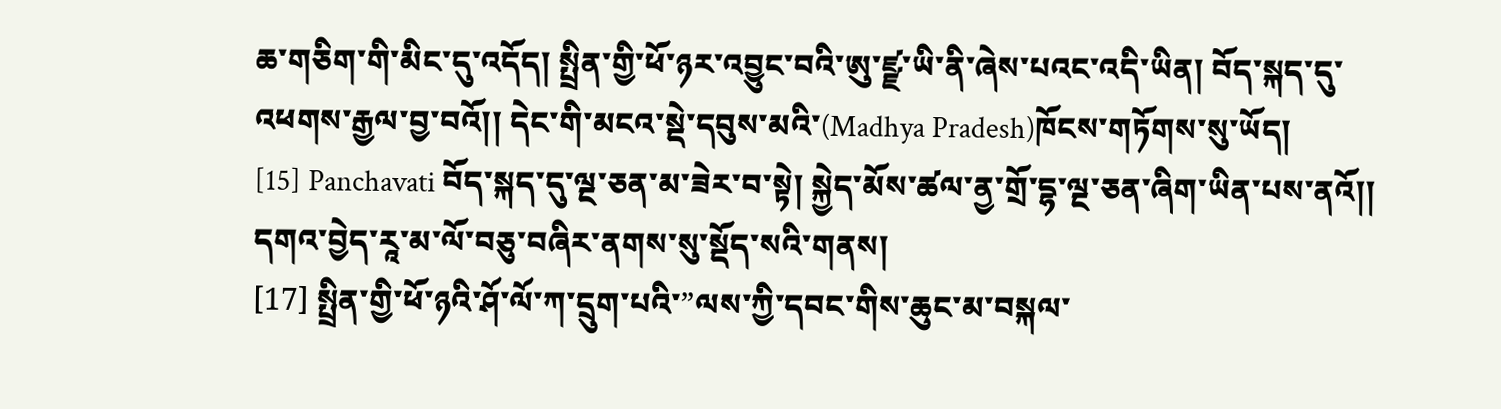ཆ་གཅིག་གི་མིང་དུ་འདོད། སྤྲིན་གྱི་ཕོ་ཉར་འབྱུང་བའི་ཨུ་ཛྫ་ཡི་ནི་ཞེས་པའང་འདི་ཡིན། བོད་སྐད་དུ་འཕགས་རྒྱལ་བྱ་བའོ།། དེང་གི་མངའ་སྡེ་དབུས་མའི་(Madhya Pradesh)ཁོངས་གཏོགས་སུ་ཡོད།
[15] Panchavati བོད་སྐད་དུ་ལྔ་ཅན་མ་ཟེར་བ་སྟེ། སྐྱེད་མོས་ཚལ་ནྱ་གྲོ་དྷ་ལྔ་ཅན་ཞིག་ཡིན་པས་ནའོ།། དགའ་བྱེད་རཱ་མ་ལོ་བཅུ་བཞིར་ནགས་སུ་སྡོད་སའི་གནས།
[17] སྤྲིན་གྱི་ཕོ་ཉའི་ཤོ་ལོ་ཀ་དྲུག་པའི་”ལས་ཀྱི་དབང་གིས་ཆུང་མ་བསྐལ་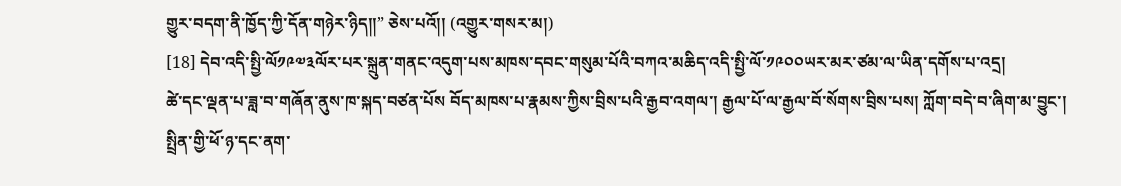གྱུར་བདག་ནི་ཁྱོད་ཀྱི་དོན་གཉེར་ཉིད།།” ཅེས་པའོ།། (འགྱུར་གསར་མ།)
[18] དེབ་འདི་སྤྱི་ལོ༡༩༧༣ལོར་པར་སྐྲུན་གནང་འདུག་པས་མཁས་དབང་གསུམ་པོའི་བཀའ་མཆིད་འདི་སྤྱི་ལོ་༡༩༠༠ཡར་མར་ཙམ་ལ་ཡིན་དགོས་པ་འདྲ།
ཚེ་དང་ལྡན་པ་ཟླ་བ་གཞོན་ནུས་ཁ་སྐད་བཙན་པོས བོད་མཁས་པ་རྣམས་ཀྱིས་བྲིས་པའི་རྒྱབ་འགལ་། རྒྱལ་པོ་ལ་རྒྱལ་བོ་སོགས་བྲིས་པས། ཀློག་བདེ་བ་ཞིག་མ་བྱུང་།
སྤྲིན་གྱི་ཕོ་ཉ་དང་ནག་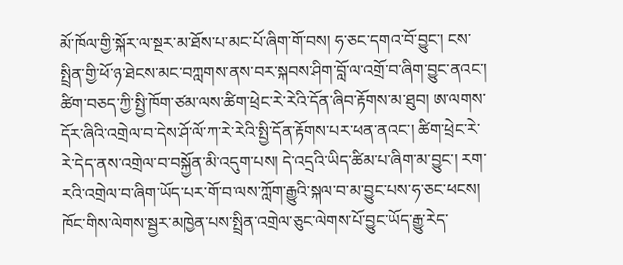མོ་ཁོལ་གྱི་སྐོར་ལ་སྔར་མ་ཐོས་པ་མང་པོ་ཞིག་གོ་བས། ཧ་ཅང་དགའ་བོ་བྱུང་། ངས་སྤྲིན་གྱི་ཕོ་ཉ་ཐེངས་མང་བཀླགས་ནས་བར་སྐབས་ཤིག་བློ་ལ་འགྲོ་བ་ཞིག་བྱུང་ནའང་། ཚིག་བཅད་ཀྱི་སྤྱི་ཁོག་ཙམ་ལས་ཚིག་ཕྲེང་རེ་རེའི་དོན་ཞིབ་རྟོགས་མ་ཐུབ། ཨ་ལགས་དོར་ཞིའི་འགྲེལ་བ་དེས་ཤོ་ལོ་ཀ་རེ་རེའི་སྤྱི་དོན་རྟོགས་པར་ཕན་ནའང་། ཚིག་ཕྲེང་རེ་རེ་དེད་ནས་འགྲེལ་བ་བསྐྱོན་མི་འདུག་པས། དེ་འདྲའི་ཡིད་ཚིམ་པ་ཞིག་མ་བྱུང་། རག་རའི་འགྲེལ་བ་ཞིག་ཡོད་པར་གོ་བ་ལས་ཀློག་རྒྱུའི་སྐལ་བ་མ་བྱུང་པས་ཧ་ཅང་ཕངས། ཁོང་གིས་ལེགས་སྦྱར་མཁྱེན་པས་སྤྲིན་འགྲེལ་ཅུང་ལེགས་པོ་བྱུང་ཡོད་རྒྱུ་རེད་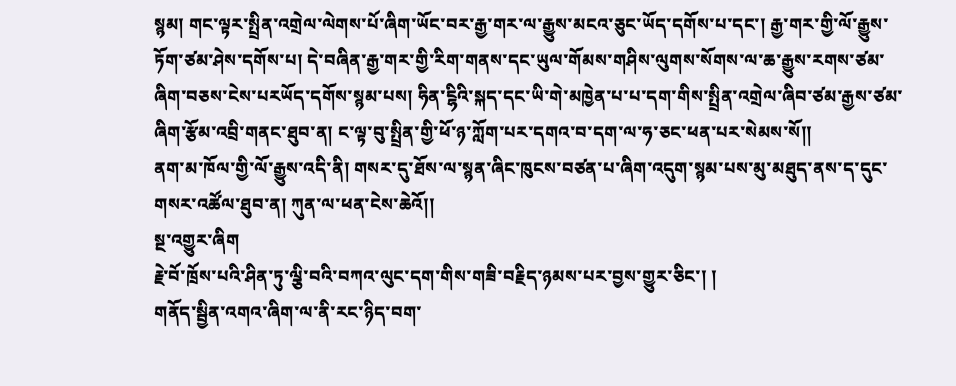སྙམ། གང་ལྟར་སྤྲིན་འགྲེལ་ལེགས་པོ་ཞིག་ཡོང་བར་རྒྱ་གར་ལ་རྒྱུས་མངའ་ཅུང་ཡོད་དགོས་པ་དང་། རྒྱ་གར་གྱི་ལོ་རྒྱུས་ཏོག་ཙམ་ཤེས་དགོས་པ། དེ་བཞིན་རྒྱ་གར་གྱི་རིག་གནས་དང་ཡུལ་གོམས་གཤིས་ལུགས་སོགས་ལ་ཆ་རྒྱུས་རགས་ཙམ་ཞིག་བཅས་ངེས་པརཡོད་དགོས་སྙམ་པས། ཧིན་ངྷིའི་སྐད་དང་ཡི་གེ་མཁྱེན་པ་པ་དག་གིས་སྤྲིན་འགྲེལ་ཞིབ་ཙམ་རྒྱས་ཙམ་ཞིག་རྩོམ་འབྲི་གནང་ཐུབ་ན། ང་ལྟ་བུ་སྤྲིན་གྱི་ཕོ་ཉ་ཀློག་པར་དགའ་བ་དག་ལ་ཧ་ཅང་ཕན་པར་སེམས་སོ།།
ནག་མ་ཁོལ་གྱི་ལོ་རྒྱུས་འདི་ནི། གསར་དུ་ཐོས་ལ་སྙན་ཞིང་ཁུངས་བཙན་པ་ཞིག་འདུག་སྙམ་པས་མུ་མཐུད་ནས་ད་དུང་གསར་འཚོལ་ཐུབ་ན། ཀུན་ལ་ཕན་ངེས་ཆེའོ།།
སྔ་འགྱུར་ཞིག
རྗེ་བོ་ཁྲོས་པའི་ཤིན་ཏུ་ལྕི་བའི་བཀའ་ལུང་དག་གིས་གཟི་བརྗིད་ཉམས་པར་བྱས་གྱུར་ཅིང་། །
གནོད་སྦྱིན་འགའ་ཞིག་ལ་ནི་རང་ཉིད་བག་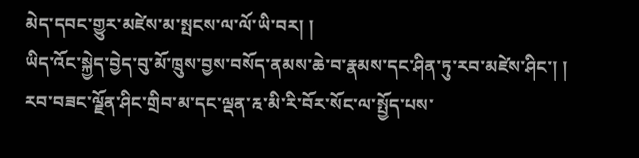མེད་དབང་གྱུར་མཛེས་མ་སྤངས་ལ་ལོ་ཡི་བར། །
ཡིད་འོང་སྐྱེད་བྱེད་བུ་མོ་ཁྲུས་བྱས་བསོད་ནམས་ཆེ་བ་རྣམས་དང་ཤིན་ཏུ་རབ་མཛེས་ཤིང་། །
རབ་བཟང་ལྗོན་ཤིང་གྲིབ་མ་དང་ལྡན་རྰ་མི་རི་བོར་སོང་ལ་སྤྱོད་པས་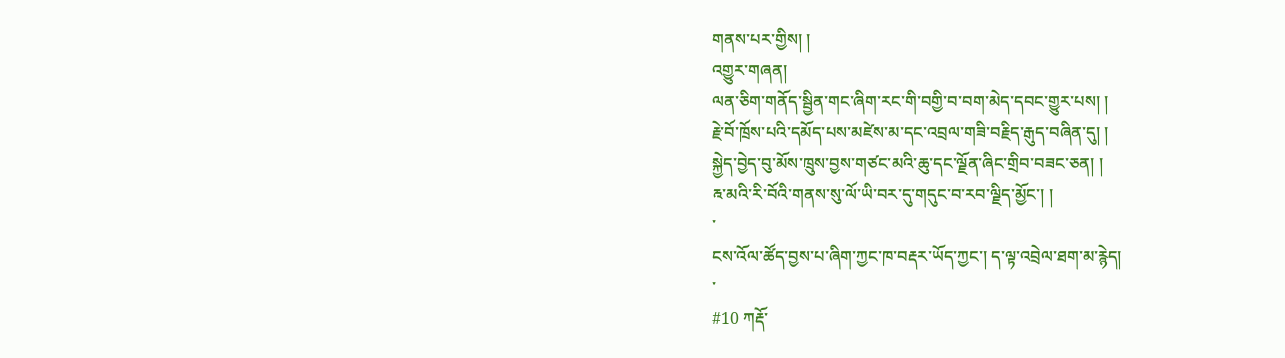གནས་པར་གྱིས། །
འགྱུར་གཞན།
ལན་ཅིག་གནོད་སྦྱིན་གང་ཞིག་རང་གི་བགྱི་བ་བག་མེད་དབང་གྱུར་པས། །
རྗེ་བོ་ཁྲོས་པའི་དམོད་པས་མཛེས་མ་དང་འབྲལ་གཟི་བརྗིད་རྒུད་བཞིན་དུ། །
སྐྱེད་བྱེད་བུ་མོས་ཁྲུས་བྱས་གཙང་མའི་ཆུ་དང་ལྗོན་ཞིང་གྲིབ་བཟང་ཅན། །
རྰ་མའི་རི་བོའི་གནས་སུ་ལོ་ཡི་བར་དུ་གདུང་བ་རབ་ལྗིད་མྱོང་། །
་
ངས་འོལ་ཚོད་བྱས་པ་ཞིག་ཀྱང་ཁ་བརྡར་ཡོད་ཀྱང་། ད་ལྟ་འབྲེལ་ཐག་མ་རྙེད།
་
#10 ཀརྡོ་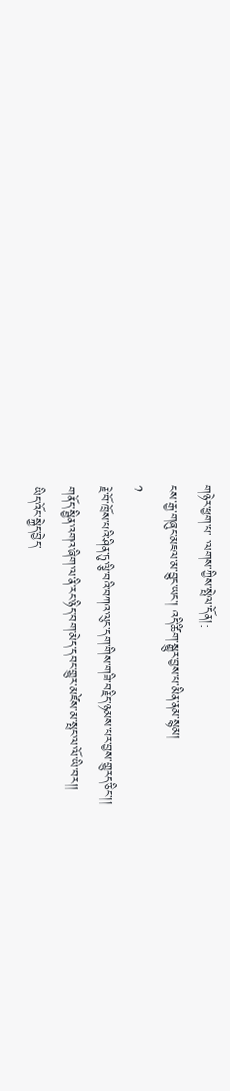གཉེར་ཕྱག་པ་ ་ལགས་ཀྱིས་སྤེལ་དོན།:
ངས་རྒྱ་གཞུང་མཇལ་མ་བྱུང་ཡང་། འདི་ཚིག་སྒྱུར་བྱས་པ་མིན་ནམ་སྙམ།
༡
རྗེ་བོ་ཁྲོས་པའི་ཤིན་ཏུ་ལྕི་བའི་བཀའ་ལུང་དག་གིས་གཟི་བརྗིད་ཉམས་པར་བྱས་གྱུརད་ཅིང་།།
གནོད་སྦྱིན་འགའ་ཞིག་ལ་ནི་རང་ཉིད་བག་མེད་དབང་གྱུར་མཛེས་མ་སྤང་ལ་ལོ་ཡི་བར།།
ཡིད་འོང་སྐྱེད་བྱེད་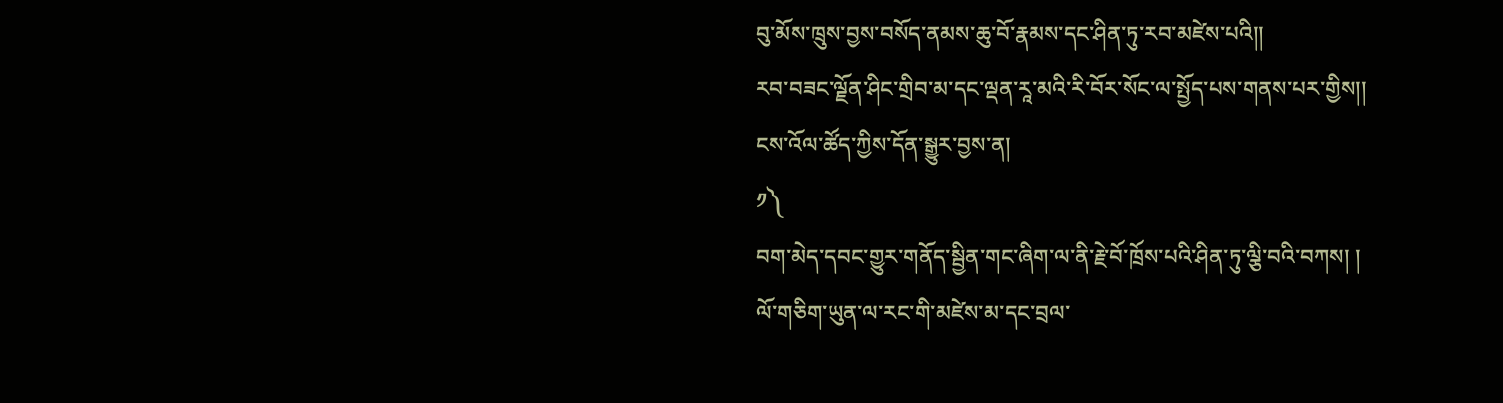བུ་མོས་ཁྲུས་བྱས་བསོད་ནམས་ཆུ་བོ་རྣམས་དང་ཤིན་ཏུ་རབ་མཛེས་པའི།།
རབ་བཟང་ལྗོན་ཤིང་གྲིབ་མ་དང་ལྡན་རཱ་མའི་རི་བོར་སོང་ལ་སྤྱོད་པས་གནས་པར་གྱིས།།
ངས་འོལ་ཚོད་ཀྱིས་དོན་སྒྱུར་བྱས་ན།
༡༽
བག་མེད་དབང་གྱུར་གནོད་སྦྱིན་གང་ཞིག་ལ་ནི་རྗེ་བོ་ཁྲོས་པའི་ཤིན་ཏུ་ལྕི་བའི་བཀས། །
ལོ་གཅིག་ཡུན་ལ་རང་གི་མཛེས་མ་དང་བྲལ་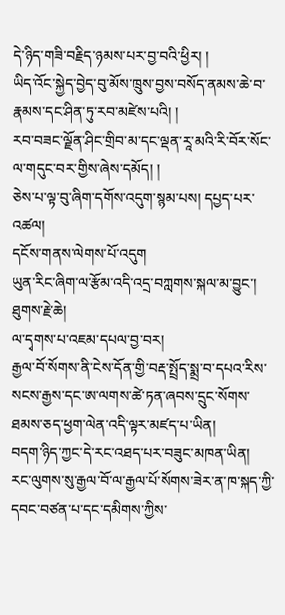དེ་ཉིད་གཟི་བརྗིད་ཉམས་པར་བྱ་བའི་ཕྱིར། །
ཡིད་འོང་སྐྱེད་བྱེད་བུ་མོས་ཁྲུས་བྱས་བསོད་ནམས་ཆེ་བ་རྣམས་དང་ཤིན་ཏུ་རབ་མཛེས་པའི། །
རབ་བཟང་ལྗོན་ཤིང་གྲིབ་མ་དང་ལྡན་རཱ་མའི་རི་བོར་སོང་ལ་གདུང་བར་གྱིས་ཞེས་དམོད། །
ཅེས་པ་ལྟ་བུ་ཞིག་དགོས་འདུག་སྙམ་པས། དཔྱད་པར་འཚལ།
དངོས་གནས་ལེགས་པོ་འདུག
ཡུན་རིང་ཞིག་ལ་རྩོམ་འདི་འདྲ་བཀླགས་སྐལ་མ་བྱུང་།
ཐུགས་རྗེ་ཆེ།
ལ་དྭགས་པ་འཇམ་དཔལ་བྱ་བར།
རྒྱལ་བོ་སོགས་ནི་ངེས་དོན་གྱི་བརྡ་སྤྲོད་སྨྲ་བ་དཔའ་རིས་སངས་རྒྱས་དང་ཨ་ལགས་ཚེ་ཏན་ཞབས་དྲུང་སོགས་ཐམས་ཅད་ཕྱག་ལེན་འདི་ལྟར་མཛད་པ་ཡིན།
བདག་ཉིད་ཀྱང་དེ་རང་འཐད་པར་བཟུང་མཁན་ཡིན།
རང་ལུགས་སུ་རྒྱལ་བོ་ལ་རྒྱལ་པོ་སོགས་ཟེར་ན་ཁ་སྐད་ཀྱི་དབང་བཙན་པ་དང་དམིགས་ཀྱིས་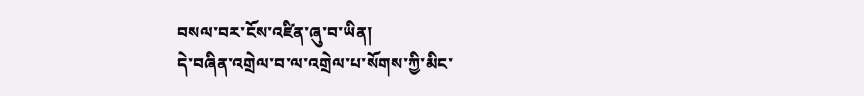བསལ་བར་ངོས་འཛིན་ཞུ་བ་ཡིན།
དེ་བཞིན་འགྲེལ་བ་ལ་འགྲེལ་པ་སོགས་ཀྱི་མིང་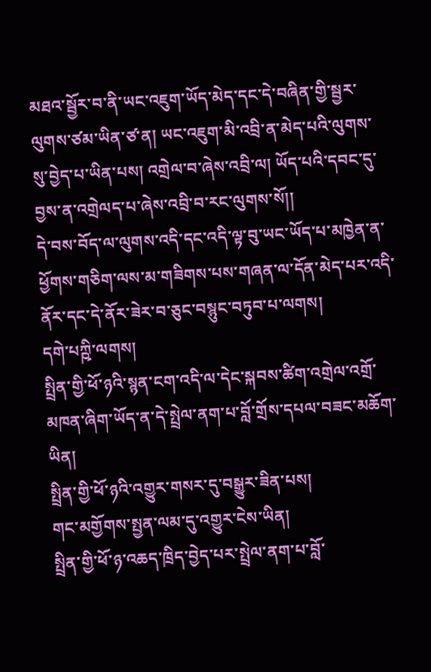མཐའ་སྦྱོར་བ་ནི་ཡང་འཇུག་ཡོད་མེད་དང་དེ་བཞིན་གྱི་སྦྱར་ལུགས་ཙམ་ཡིན་ཙ་ན། ཡང་འཇུག་མི་འབྲི་ན་མེད་པའི་ལུགས་སུ་བྱེད་པ་ཡིན་པས། འགྲེལ་བ་ཞེས་འབྲི་ལ། ཡོད་པའི་དབང་དུ་བྱས་ན་འགྲེལད་པ་ཞེས་འབྲི་བ་རང་ལུགས་སོ།།
དེ་བས་བོད་ལ་ལུགས་འདི་དང་འདི་ལྟ་བུ་ཡང་ཡོད་པ་མཁྱེན་ན་ཕྱོགས་གཅིག་ལས་མ་གཟིགས་པས་གཞན་ལ་དོན་མེད་པར་འདི་ནོར་དང་དེ་ནོར་ཟེར་བ་ཅུང་བསྙུང་བཏུབ་པ་ལགས།
དགེ་པཀྵི་ལགས།
སྤྲིན་གྱི་ཕོ་ཉའི་སྙན་ངག་འདི་ལ་དེང་སྐབས་ཚིག་འགྲེལ་འགྲོ་མཁན་ཞིག་ཡོད་ན་དེ་སྤྲེལ་ནག་པ་བློ་གྲོས་དཔལ་བཟང་མཆོག་ཡིན།
སྤྲིན་གྱི་ཕོ་ཉའི་འགྱུར་གསར་དུ་བསྒྱུར་ཟིན་པས།
གང་མགྱོགས་སྤྱན་ལམ་དུ་འགྱུར་ངེས་ཡིན།
སྤྲིན་གྱི་ཕོ་ཉ་འཆད་ཁྲིད་བྱེད་པར་སྤྲེལ་ནག་པ་བློ་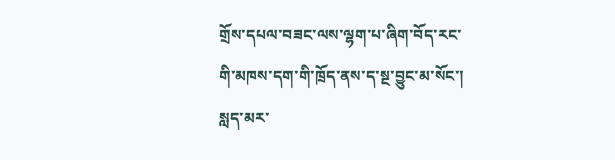གྲོས་དཔལ་བཟང་ལས་ལྷག་པ་ཞིག་བོད་རང་གི་མཁས་དག་གི་ཁྲོད་ནས་ད་སྔ་བྱུང་མ་སོང་། སླད་མར་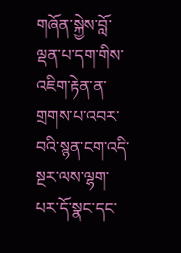གཞོན་སྐྱེས་བློ་ལྡན་པ་དག་གིས་འཇིག་རྟེན་ན་གྲགས་པ་འབར་བའི་སྙན་ངག་འདི་སྔར་ལས་ལྷག་པར་དོ་སྣང་དང་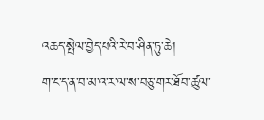འཆད་སྤེལ་བྱེད་པའི་རེ་བ་ཤིན་ཏུ་ཆེ།
ག་ང་ད་ན་བ་མ་འ་ར་ལ་ས་བཅུ་གར་ཐོབ་ཚུལ་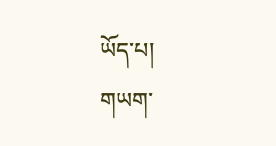ཡོད་པ།
གཡག་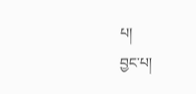པ།
བྱང་པ།